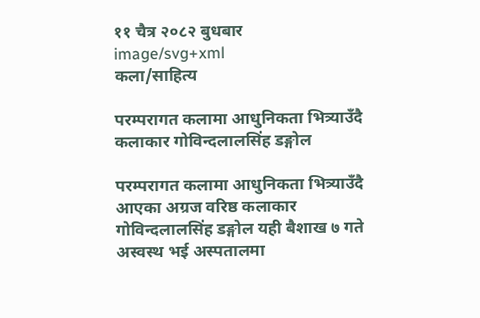११ चैत्र २०८२ बुधबार
image/svg+xml
कला/साहित्य

परम्परागत कलामा आधुनिकता भित्र्याउँदै कलाकार गोविन्दलालसिंह डङ्गोल

परम्परागत कलामा आधुनिकता भित्र्याउँदै आएका अग्रज वरिष्ठ कलाकार गोविन्दलालसिंह डङ्गोल यही बैशाख ७ गते अस्वस्थ भई अस्पतालमा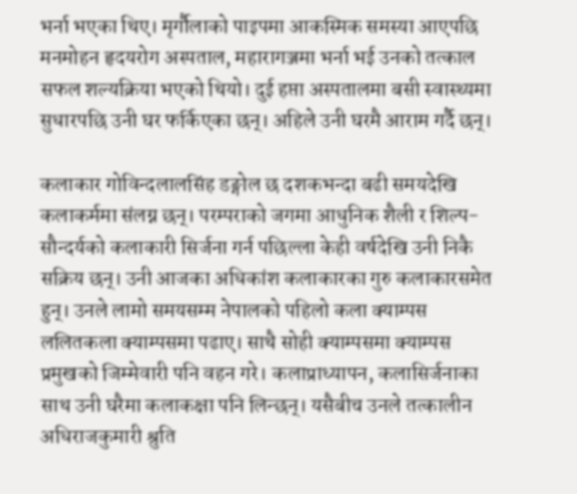भर्ना भएका थिए। मृर्गौलाको पाइपमा आकस्मिक समस्या आएपछि मनमोहन हृदयरोग अस्पताल, महारागञ्जमा भर्ना भई उनको तत्काल सफल शल्यक्रिया भएको थियो। दुई हप्ता अस्पतालमा बसी स्वास्थ्यमा सुधारपछि उनी घर फर्किएका छन्। अहिले उनी घरमै आराम गर्दै छन्।

कलाकार गोविन्दलालसिंह डङ्गोल छ दशकभन्दा बढी समयदेखि कलाकर्ममा संलग्न छन्। परम्पराको जगमा आधुनिक शैली र शिल्प-सौन्दर्यको कलाकारी सिर्जना गर्न पछिल्ला केही वर्षदेखि उनी निकै सक्रिय छन्। उनी आजका अधिकांश कलाकारका गुरु कलाकारसमेत हुन्। उनले लामो समयसम्म नेपालको पहिलो कला क्याम्पस ललितकला क्याम्पसमा पढाए। साथै सोही क्याम्पसमा क्याम्पस प्रमुखको जिम्मेवारी पनि वहन गरे। कलाप्राध्यापन, कलासिर्जनाका साथ उनी घरैमा कलाकक्षा पनि लिन्छन्। यसैबीच उनले तत्कालीन अधिराजकुमारी श्रुति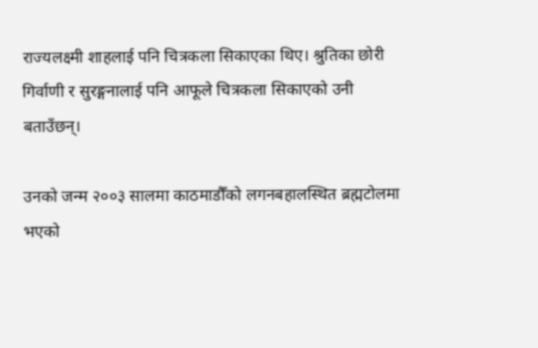राज्यलक्ष्मी शाहलाई पनि चित्रकला सिकाएका थिए। श्रुतिका छोरी गिर्वाणी र सुरङ्गनालाई पनि आफूले चित्रकला सिकाएको उनी बताउँछन्।

उनको जन्म २००३ सालमा काठमाडौँको लगनबहालस्थित ब्रह्मटोलमा भएको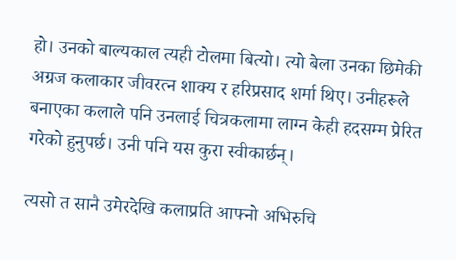हो। उनको बाल्यकाल त्यही टोलमा बित्यो। त्यो बेला उनका छिमेकी अग्रज कलाकार जीवरत्न शाक्य र हरिप्रसाद शर्मा थिए। उनीहरूले बनाएका कलाले पनि उनलाई चित्रकलामा लाग्न केही हदसम्म प्रेरित गरेको हुनुपर्छ। उनी पनि यस कुरा स्वीकार्छन्।

त्यसो त सानै उमेरदेखि कलाप्रति आफ्नो अभिरुचि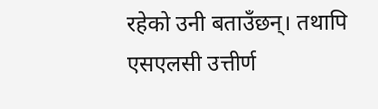रहेको उनी बताउँछन्। तथापि एसएलसी उत्तीर्ण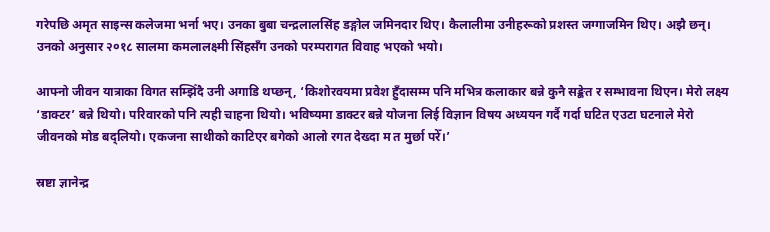गरेपछि अमृत साइन्स कलेजमा भर्ना भए। उनका बुबा चन्द्रलालसिंह डङ्गोल जमिनदार थिए। कैलालीमा उनीहरूको प्रशस्त जग्गाजमिन थिए। अझै छन्। उनको अनुसार २०१८ सालमा कमलालक्ष्मी सिंहसँग उनको परम्परागत विवाह भएको भयो।

आफ्नो जीवन यात्राका विगत सम्झिँदै उनी अगाडि थप्छन्, ‘किशोरवयमा प्रवेश हुँदासम्म पनि मभित्र कलाकार बन्ने कुनै सङ्केत र सम्भावना थिएन। मेरो लक्ष्य ‘डाक्टर’ बन्ने थियो। परिवारको पनि त्यही चाहना थियो। भविष्यमा डाक्टर बन्ने योजना लिई विज्ञान विषय अध्ययन गर्दै गर्दा घटित एउटा घटनाले मेरो जीवनको मोड बद्लियो। एकजना साथीको काटिएर बगेको आलो रगत देख्दा म त मुर्छा परेँ।’

स्रष्टा ज्ञानेन्द्र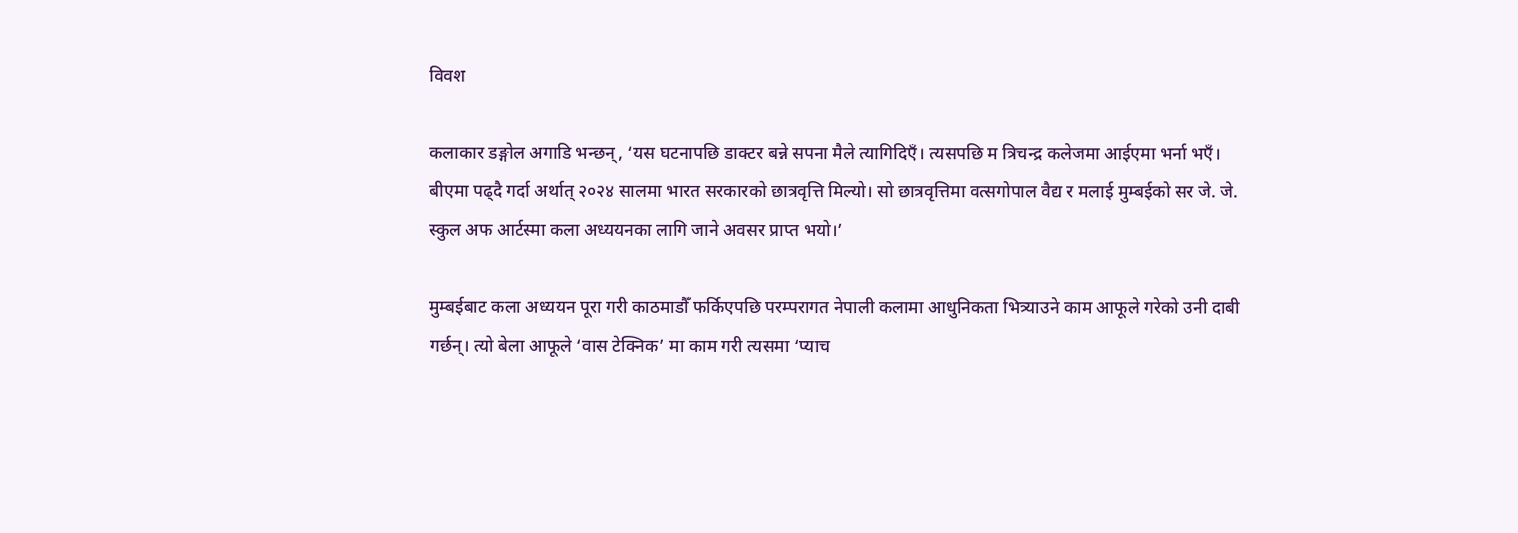विवश

कलाकार डङ्गोल अगाडि भन्छन्, ‘यस घटनापछि डाक्टर बन्ने सपना मैले त्यागिदिएँ। त्यसपछि म त्रिचन्द्र कलेजमा आईएमा भर्ना भएँ। बीएमा पढ्दै गर्दा अर्थात् २०२४ सालमा भारत सरकारको छात्रवृत्ति मिल्यो। सो छात्रवृत्तिमा वत्सगोपाल वैद्य र मलाई मुम्बईको सर जे. जे. स्कुल अफ आर्टस्मा कला अध्ययनका लागि जाने अवसर प्राप्त भयो।’

मुम्बईबाट कला अध्ययन पूरा गरी काठमाडौँ फर्किएपछि परम्परागत नेपाली कलामा आधुनिकता भित्र्याउने काम आफूले गरेको उनी दाबी गर्छन्। त्यो बेला आफूले ‘वास टेक्निक’ मा काम गरी त्यसमा ‘प्याच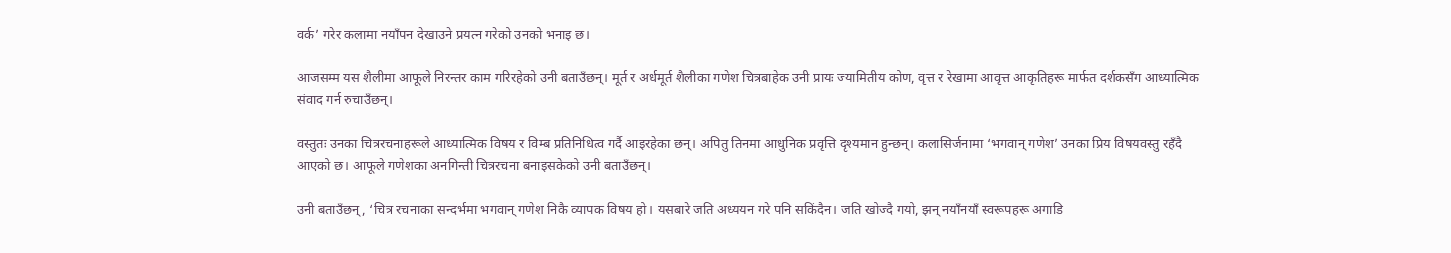वर्क’ गरेर कलामा नयाँपन देखाउने प्रयत्न गरेको उनको भनाइ छ।

आजसम्म यस शैलीमा आफूले निरन्तर काम गरिरहेको उनी बताउँछन्। मूर्त र अर्धमूर्त शैलीका गणेश चित्रबाहेक उनी प्रायः ज्यामितीय कोण, वृत्त र रेखामा आवृत्त आकृतिहरू मार्फत दर्शकसँग आध्यात्मिक संवाद गर्न रुचाउँछन्।

वस्तुतः उनका चित्ररचनाहरूले आध्यात्मिक विषय र विम्ब प्रतिनिधित्व गर्दै आइरहेका छन्। अपितु तिनमा आधुनिक प्रवृत्ति दृश्यमान हुन्छन्। कलासिर्जनामा ‘भगवान् गणेश’ उनका प्रिय विषयवस्तु रहँदै आएको छ। आफूले गणेशका अनगिन्ती चित्ररचना बनाइसकेको उनी बताउँछन्।

उनी बताउँछन्, ‘चित्र रचनाका सन्दर्भमा भगवान् गणेश निकै व्यापक विषय हो। यसबारे जति अध्ययन गरे पनि सकिंदैन। जति खोज्दै गयो, झन् नयाँनयाँ स्वरूपहरू अगाडि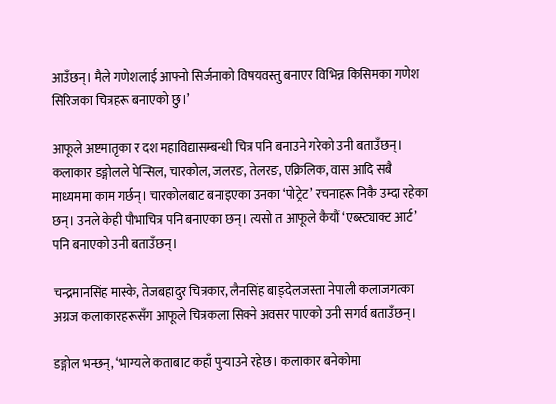आउँछन्। मैले गणेशलाई आफ्नो सिर्जनाको विषयवस्तु बनाएर विभिन्न किसिमका गणेश सिरिजका चित्रहरू बनाएको छु।’

आफूले अष्टमातृका र दश महाविद्यासम्बन्धी चित्र पनि बनाउने गरेको उनी बताउँछन्। कलाकार डङ्गोलले पेन्सिल, चारकोल, जलरङ, तेलरङ, एक्रिलिक, वास आदि सबै माध्यममा काम गर्छन्। चारकोलबाट बनाइएका उनका ‘पोट्रेट’ रचनाहरू निकै उम्दा रहेका छन्। उनले केही पौभाचित्र पनि बनाएका छन्। त्यसो त आफूले कैयौं ‘एब्स्ट्याक्ट आर्ट’ पनि बनाएको उनी बताउँछन्।

चन्द्रमानसिंह मास्के, तेजबहादुर चित्रकार, लैनसिंह बाङ्देलजस्ता नेपाली कलाजगत्का अग्रज कलाकारहरूसँग आफूले चित्रकला सिक्ने अवसर पाएको उनी सगर्व बताउँछन्।

डङ्गोल भन्छन्, ‘भाग्यले कताबाट कहाँ पुर्‍याउने रहेछ। कलाकार बनेकोमा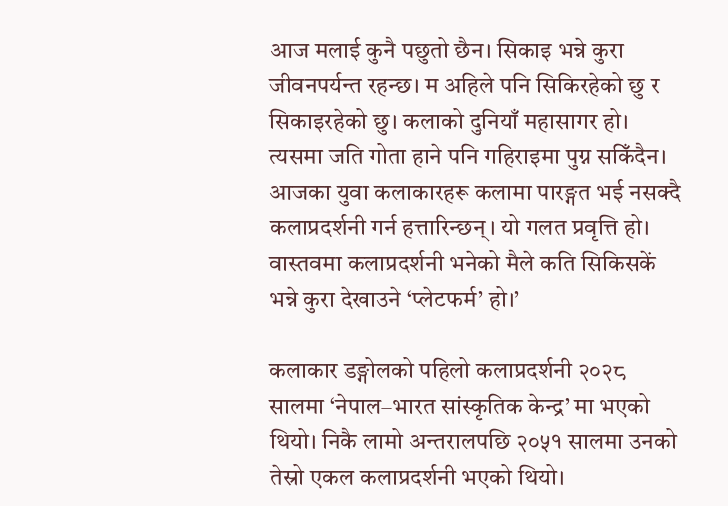आज मलाई कुनै पछुतो छैन। सिकाइ भन्ने कुरा जीवनपर्यन्त रहन्छ। म अहिले पनि सिकिरहेको छु र सिकाइरहेको छु। कलाको दुनियाँ महासागर हो। त्यसमा जति गोता हाने पनि गहिराइमा पुग्न सकिँदैन। आजका युवा कलाकारहरू कलामा पारङ्गत भई नसक्दै कलाप्रदर्शनी गर्न हत्तारिन्छन्। यो गलत प्रवृत्ति हो। वास्तवमा कलाप्रदर्शनी भनेको मैले कति सिकिसकें भन्ने कुरा देखाउने ‘प्लेटफर्म’ हो।’

कलाकार डङ्गोलको पहिलो कलाप्रदर्शनी २०२८ सालमा ‘नेपाल–भारत सांस्कृतिक केन्द्र’ मा भएको थियो। निकै लामो अन्तरालपछि २०५१ सालमा उनको तेस्रो एकल कलाप्रदर्शनी भएको थियो।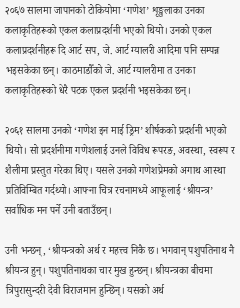२०६७ सालमा जापानको टोकियोमा ‘गणेश’ शृङ्खलाका उनका कलाकृतिहरूको एकल कलाप्रदर्शनी भएको थियो। उनको एकल कलाप्रदर्शनीहरू दि आर्ट सप, जे. आर्ट ग्यालरी आदिमा पनि सम्पन्न भइसकेका छन्। काठमाडौँको जे. आर्ट ग्यालरीमा त उनका कलाकृतिहरूको धेरै पटक एकल प्रदर्शनी भइसकेका छन्।

२०६१ सालमा उनको ‘गणेश इन माई ड्रिम’ शीर्षकको प्रदर्शनी भएको थियो। सो प्रदर्शनीमा गणेशलाई उनले विविध रूपरङ, अवस्था, स्वरूप र शैलीमा प्रस्तुत गरेका थिए। यसले उनको गणेशप्रेमको अगाथ आस्था प्रतिविम्बित गर्दथ्यो। आफ्ना चित्र रचनामध्ये आफूलाई ‘श्रीयन्त्र’ सर्वाधिक मन पर्ने उनी बताउँछन्।

उनी भन्छन्, ‘श्रीयन्त्रको अर्थ र महत्त्व निकै छ। भगवान् पशुपतिनाथ नै श्रीयन्त्र हुन्। पशुपतिनाथका चार मुख हुन्छन्। श्रीयन्त्रका बीचमा त्रिपुरासुन्दरी देवी विराजमान हुन्छिन्। यसको अर्थ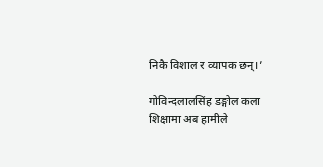निकै विशाल र व्यापक छन्।’

गोविन्दलालसिंह डङ्गोल कला शिक्षामा अब हामीले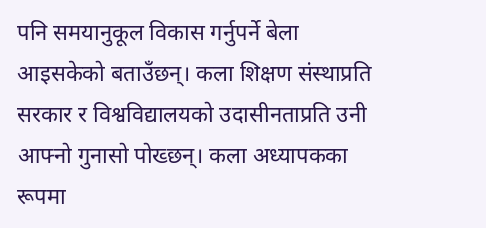पनि समयानुकूल विकास गर्नुपर्ने बेला आइसकेको बताउँछन्। कला शिक्षण संस्थाप्रति सरकार र विश्वविद्यालयको उदासीनताप्रति उनी आफ्नो गुनासो पोख्छन्। कला अध्यापकका रूपमा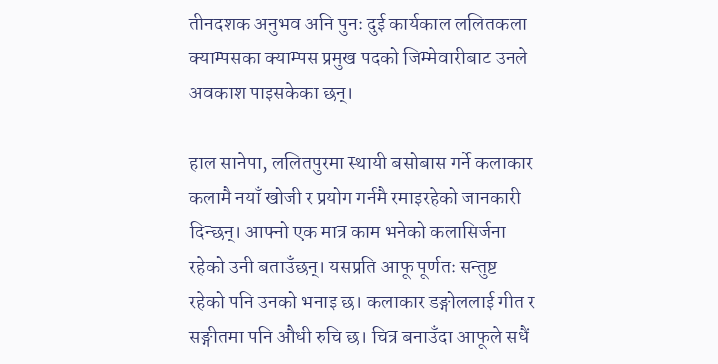तीनदशक अनुभव अनि पुनः दुई कार्यकाल ललितकला क्याम्पसका क्याम्पस प्रमुख पदको जिम्मेवारीबाट उनले अवकाश पाइसकेका छन्।

हाल सानेपा, ललितपुरमा स्थायी बसोबास गर्ने कलाकार कलामै नयाँ खोजी र प्रयोग गर्नमै रमाइरहेको जानकारी दिन्छन्। आफ्नो एक मात्र काम भनेको कलासिर्जना रहेको उनी बताउँछन्। यसप्रति आफू पूर्णतः सन्तुष्ट रहेको पनि उनको भनाइ छ। कलाकार डङ्गोललाई गीत र सङ्गीतमा पनि औधी रुचि छ। चित्र बनाउँदा आफूले सधैं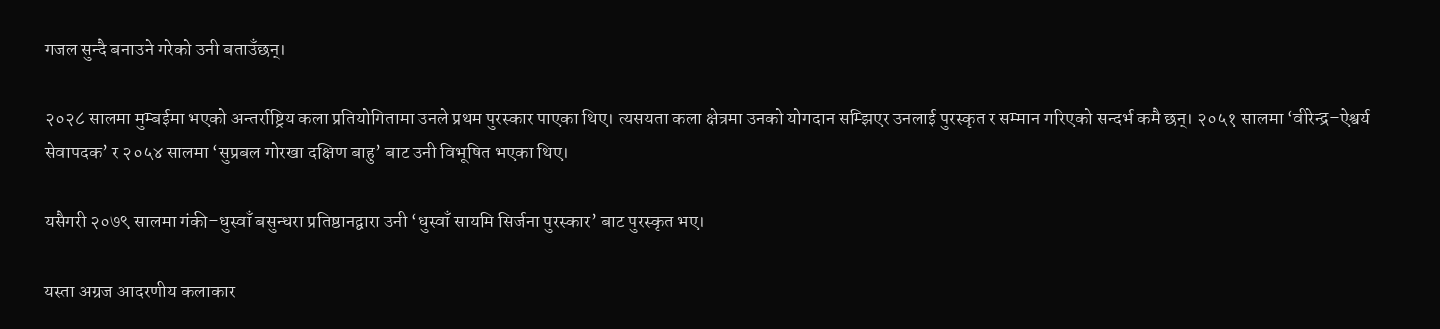गजल सुन्दै बनाउने गरेको उनी बताउँछन्।

२०२८ सालमा मुम्बईमा भएको अन्तर्राष्ट्रिय कला प्रतियोगितामा उनले प्रथम पुरस्कार पाएका थिए। त्यसयता कला क्षेत्रमा उनको योगदान सम्झिएर उनलाई पुरस्कृत र सम्मान गरिएको सन्दर्भ कमै छन्। २०५१ सालमा ‘वीरेन्द्र–ऐश्वर्य सेवापदक’ र २०५४ सालमा ‘सुप्रबल गोरखा दक्षिण बाहु’ बाट उनी विभूषित भएका थिए।

यसैगरी २०७९ सालमा गंकी–धुस्वाँ बसुन्धरा प्रतिष्ठानद्वारा उनी ‘धुस्वाँ सायमि सिर्जना पुरस्कार’ बाट पुरस्कृत भए।

यस्ता अग्रज आदरणीय कलाकार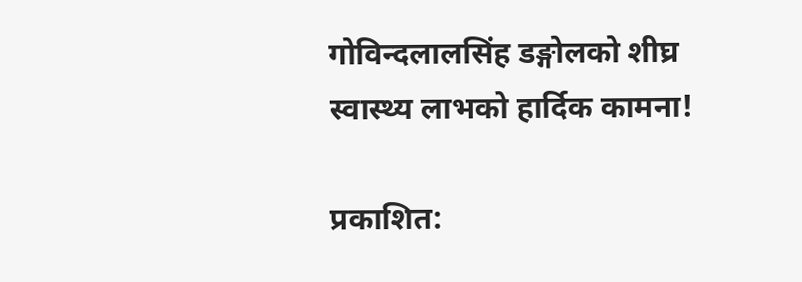गोविन्दलालसिंह डङ्गोलको शीघ्र स्वास्थ्य लाभको हार्दिक कामना!

प्रकाशित: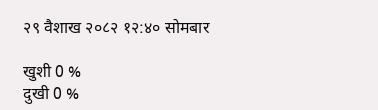२९ वैशाख २०८२ १२:४० सोमबार

खुशी 0 %
दुखी 0 %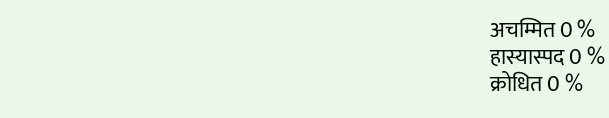अचम्मित 0 %
हास्यास्पद 0 %
क्रोधित 0 %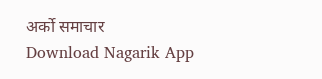अर्को समाचार
Download Nagarik App